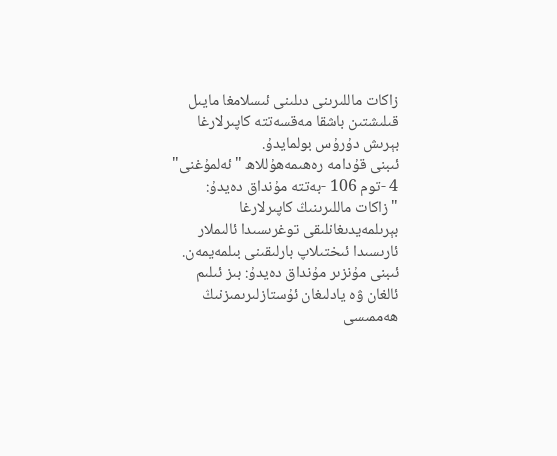زاكات ماللىرىنى دىلىنى ئىسلامغا مايىل قىلىشتىن باشقا مەقسەتتە كاپىرلارغا بېرىش دۇرۇس بولمايدۇ.
ئىبنى قۇدامە رەھىمەھۇللاھ "ئەلمۇغنى" 4 -توم 106 -بەتتە مۇنداق دەيدۇ: "زاكات ماللىرىنىڭ كاپىرلارغا بېرىلمەيدىغانلىقى توغرىسىدا ئالىملار ئارىسىدا ئىختىلاپ بارلىقىنى بىلمەيمەن.
ئىبنى مۇنزىر مۇنداق دەيدۇ: بىز ئىلىم ئالغان ۋە يادلىغان ئۇستازلىرىمىزنىڭ ھەممىسى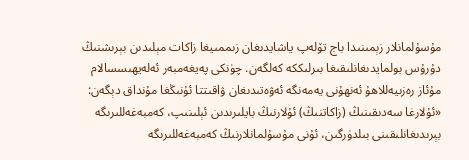مۇسۇلمانلار زېمىنىدا باج تۆلەپ ياشايدىغان زىممىيغا زاكات مېلىدىن بېرىشنىڭ دۇرۇس بولمايدىغانلىقىغا بىرلىككە كەلگەن. چۈنكى پەيغەمبەر ئەلەيھىسسالام مۇئاز رەزىيەللاھۇ ئەنھۇنى يەمەنگە ئەۋەتىدىغان ۋاقىتتا ئۇنىڭغا مۇنداق دېگەن: «ئۇلارغا سەدىقىنىڭ (زاكاتنىڭ) ئۇلارنىڭ بايلىرىدىن ئېلىنىپ، كەمبەغەللىرىگە بېرىدىغانلىقىنى بىلدۈرگىن، ئۇنى مۇسۇلمانلارنىڭ كەمبەغەللىرىگە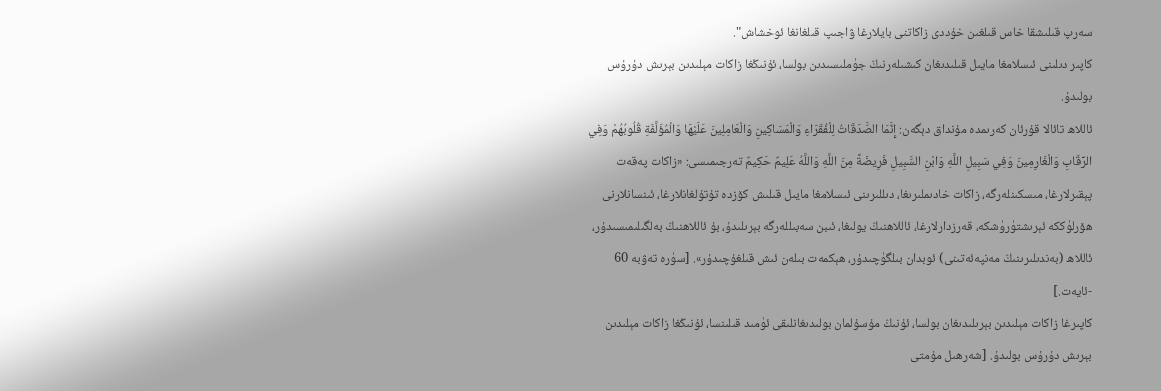سەرپ قىلىشقا خاس قىلغىن خۇددى زاكاتنى بايلارغا ۋاجىپ قىلغانغا ئوخشاش".
كاپىر دىلىنى ئىسلامغا مايىل قىلىدىغان كىشىلەرنىڭ جۈملىسىدىن بولسا، ئۇنىڭغا زاكات مېلىدىن بېرىش دۇرۇس بولىدۇ.
ئاللاھ تائالا قۇرئان كەرىمدە مۇنداق دېگەن: إِنَّمَا الصَّدَقَاتُ لِلْفُقَرَاءِ وَالْمَسَاكِينِ وَالْعَامِلِينَ عَلَيْهَا وَالْمُؤَلَّفَةِ قُلُوبُهُمْ وَفِي الرِّقَابِ وَالْغَارِمِينَ وَفِي سَبِيلِ اللَّهِ وَابْنِ السَّبِيلِ فَرِيضَةً مِنَ اللَّهِ وَاللَّهُ عَلِيمٌ حَكِيمٌ تەرجىمىسى: «زاكات پەقەت پېقىرلارغا، مىسكىنلەرگە، زاكات خادىملىرىغا، دىللىرىنى ئىسلامغا مايىل قىلىش كۆزدە تۇتۇلغانلارغا، ئىنسانلارنى ھۆرلۈككە ئېرىشتۈرۈشكە، قەرزدارلارغا، ئاللاھنىڭ يولىغا، ئىبن سەبىللەرگە بېرىلىدۇ، بۇ ئاللاھنىڭ بەلگىلىمىسىدۇر، ئاللاھ (بەندىلىرىنىڭ مەنپەئەتىنى) ئوبدان بىلگۈچىدۇر، ھېكمەت بىلەن ئىش قىلغۇچىدۇر». [سۈرە تەۋبە 60 -ئايەت.]
كاپىرغا زاكات مېلىدىن بېرىلىدىغان بولسا، ئۇنىڭ مۇسۇلمان بولىدىغانلىقى ئۈمىد قىلىنسا، ئۇنىڭغا زاكات مېلىدىن بېرىش دۇرۇس بولىدۇ. [شەرھىل مۇمتى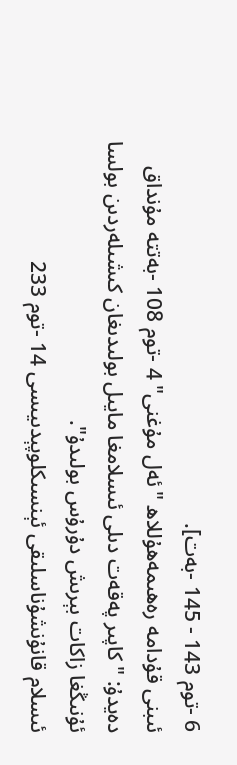6 -توم 143 - 145 -بەت].
ئىبنى قۇدامە رەھىمەھۇللاھ "ئەل مۇغنى" 4 -توم 108 -بەتتە مۇنداق دەيدۇ: "كاپىر پەقەت دىلى ئىسلامغا مايىل بولىدىغان كىشىلەردىن بولسا ئۇنىڭغا زاكات بېرىش دۇرۇس بولىدۇ".
ئىسلام قانۇنشۇناسلىقى ئېنسىكلوپېدىيىسى 14 -توم 233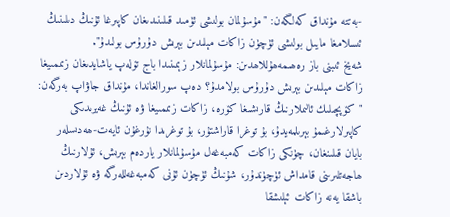-بەتتە مۇنداق كەلگەن: "مۇسۇلمان بولىشى ئۈمىد قىلىنىدىغان كاپىرغا ئۇنىڭ دىلىنىڭ ئىسلامغا مايىل بولىشى ئۈچۈن زاكات مېلىدىن بېرىش دۇرۇس بولىدۇ".
شەيخ ئىبنى باز رەھىمەھۇللاھدىن: مۇسۇلمانلار زېمىنىدا باج تۆلەپ ياشايدىغان زىممىيغا زاكات مېلىدىن بېرىش دۇرۇس بولامدۇ؟ دەپ سورالغاندا، مۇنداق جاۋاپ بەرگەن: " كۆپچىلىك ئالىملارنىڭ قارىشىغا كۆرە، زاكات زىممىيغا ۋە ئۇنىڭ غەيرىدىكى كاپىرلارغىمۇ بېرىلمەيدۇ، بۇ توغرا قاراشتۇر، بۇ توغرىدا نۇرغۇن ئايەت-ھەدىسلەر بايان قىلىنغان، چۈنكى زاكات كەمبەغەل مۇسۇلمانلار ياردەم بېرىش، ئۇلارنىڭ ھاجەتلىرىنى قامداش ئۈچۈندۇر، شۇنىڭ ئۈچۈن ئۇنى كەمبەغەللەرگە ۋە ئۇلاردىن باشقا يەنە زاكات ئېلىشقا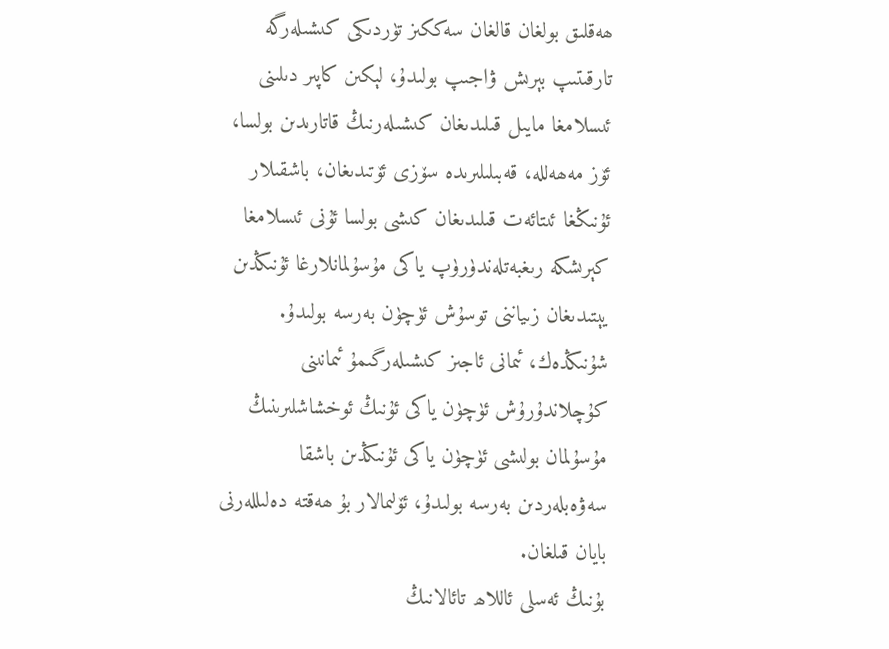ھەقلىق بولغان قالغان سەككىز تۈردىكى كىشىلەرگە تارقىتىپ بېرىش ۋاجىپ بولىدۇ، لېكىن كاپىر دىلىنى ئىسلامغا مايىل قىلىدىغان كىشىلەرنىڭ قاتارىدىن بولسا، ئۆز مەھەللە، قەبىلىلىرىدە سۆزى ئۆتىدىغان، باشقىلار ئۇنىڭغا ئىتائەت قىلىدىغان كىشى بولسا ئۇنى ئىسلامغا كېرىشكە رىغبەتلەندۈرۈپ ياكى مۇسۇلمانلارغا ئۇنىڭدىن يېتىدىغان زىياننى توسۇش ئۈچۈن بەرسە بولىدۇ. شۇنىڭدەك، ئىمانى ئاجىز كىشىلەرگىمۇ ئىمانىنى كۇچلاندۇرۇش ئۈچۈن ياكى ئۇنىڭ ئوخشاشلىرىنىڭ مۇسۇلمان بولىشى ئۈچۈن ياكى ئۇنىڭدىن باشقا سەۋەبلەردىن بەرسە بولىدۇ، ئۆلىمالار بۇ ھەقتە دەلىللەرنى بايان قىلغان.
بۇنىڭ ئەسلى ئاللاھ تائالانىڭ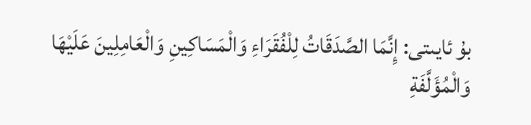بۇ ئايىتى: إِنَّمَا الصَّدَقَاتُ لِلْفُقَرَاءِ وَالْمَسَاكِينِ وَالْعَامِلِينَ عَلَيْهَا وَالْمُؤَلَّفَةِ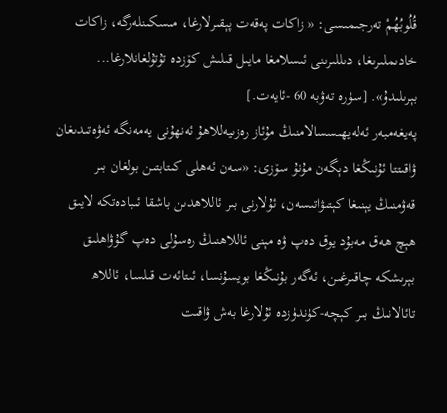قُلُوبُهُمْ تەرجىمىسى: « زاكات پەقەت پېقىرلارغا، مىسكىنلەرگە، زاكات خادىملىرىغا، دىللىرىنى ئىسلامغا مايىل قىلىش كۆزدە تۇتۇلغانلارغا... بېرىلىدۇ». [سۈرە تەۋبە 60 -ئايەت.]
پەيغەمبەر ئەلەيھىسسالامنىڭ مۇئاز رەزىيەللاھۇ ئەنھۇنى يەمەنگە ئەۋەتىدىغان ۋاقىتتا ئۇنىڭغا دېگەن مۇنۇ سۆزى: «سەن ئەھلى كىتابتىن بولغان بىر قەۋمنىڭ يېنىغا كېتىۋاتىسەن، ئۇلارنى بىر ئاللاھدىن باشقا ئىبادەتكە لايىق ھېچ ھەق مەبۇد يوق دەپ ۋە مېنى ئاللاھنىڭ رەسۇلى دەپ گۇۋاھلىق بېرىشكە چاقىرغىن، ئەگەر بۇنىڭغا بويسۇنسا، ئىتائەت قىلسا، ئاللاھ تائالانىڭ بىر كېچە-كۈندۈزدە ئۇلارغا بەش ۋاقىت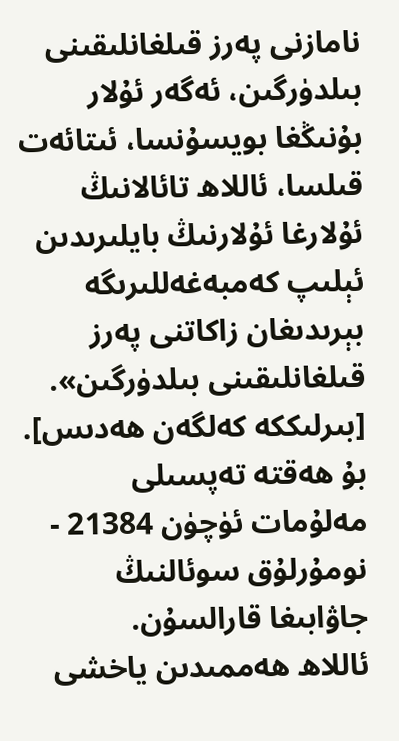نامازنى پەرز قىلغانلىقىنى بىلدۈرگىن، ئەگەر ئۇلار بۇنىڭغا بويسۇنسا، ئىتائەت قىلسا، ئاللاھ تائالانىڭ ئۇلارغا ئۇلارنىڭ بايلىرىدىن ئېلىپ كەمبەغەللىرىگە بېرىدىغان زاكاتنى پەرز قىلغانلىقىنى بىلدۈرگىن». [بىرلىككە كەلگەن ھەدىس].
بۇ ھەقتە تەپسىلى مەلۇمات ئۈچۈن 21384 - نومۇرلۇق سوئالنىڭ جاۋابىغا قارالسۇن.
ئاللاھ ھەممىدىن ياخشى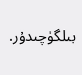بىلگۈچىدۇر.